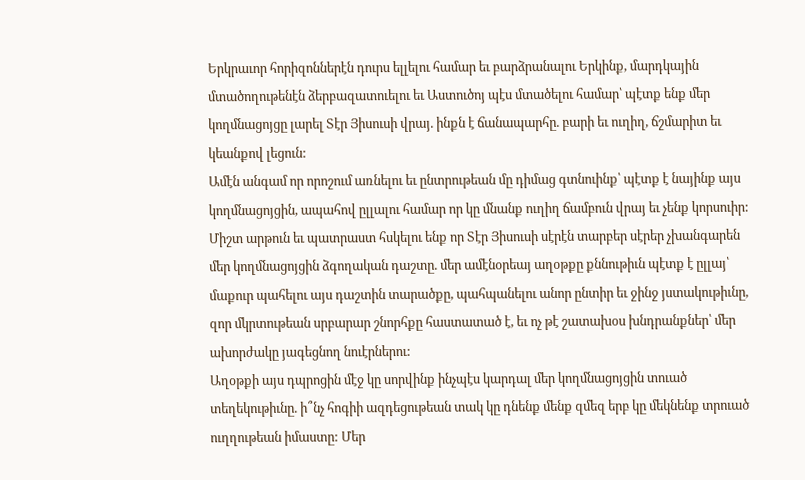Երկրաւոր հորիզոններէն դուրս ելլելու համար եւ բարձրանալու Երկինք, մարդկային մտածողութենէն ձերբազատուելու եւ Աստուծոյ պէս մտածելու համար՝ պէտք ենք մեր կողմնացոյցը լարել Տէր Յիսուսի վրայ. ինքն է ճանապարհը. բարի եւ ուղիղ, ճշմարիտ եւ կեանքով լեցուն:
Ամէն անգամ որ որոշում առնելու եւ ընտրութեան մը դիմաց գտնուինք՝ պէտք է նայինք այս կողմնացոյցին, ապահով ըլլալու համար որ կը մնանք ուղիղ ճամբուն վրայ եւ չենք կորսուիր:
Միշտ արթուն եւ պատրաստ հսկելու ենք որ Տէր Յիսուսի սէրէն տարբեր սէրեր չխանգարեն մեր կողմնացոյցին ձգողական դաշտը. մեր ամէնօրեայ աղօթքը քննութիւն պէտք է ըլլայ՝ մաքուր պահելու այս դաշտին տարածքը, պահպանելու անոր ընտիր եւ ջինջ յստակութիւնը, զոր մկրտութեան սրբարար շնորհքը հաստատած է, եւ ոչ թէ շատախօս խնդրանքներ՝ մեր ախորժակը յագեցնող նուէրներու:
Աղօթքի այս դպրոցին մէջ կը սորվինք ինչպէս կարդալ մեր կողմնացոյցին տուած տեղեկութիւնը. ի՞նչ հոգիի ազդեցութեան տակ կը դնենք մենք զմեզ երբ կը մեկնենք տրուած ուղղութեան իմաստը: Մեր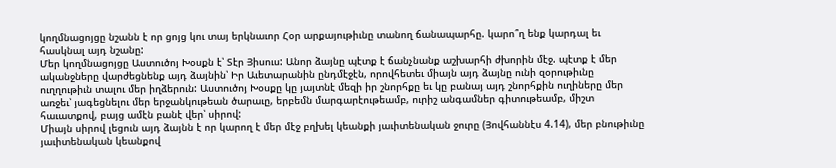կողմնացոյցը նշանն է որ ցոյց կու տայ երկնաւոր Հօր արքայութիւնը տանող ճանապարհը. կարո՞ղ ենք կարդալ եւ հասկնալ այդ նշանը:
Մեր կողմնացոյցը Աստուծոյ Խօսքն է՝ Տէր Յիսուս: Անոր ձայնը պէտք է ճանչնանք աշխարհի ժխորին մէջ. պէտք է մեր ականջները վարժեցնենք այդ ձայնին՝ Իր Աւետարանին ընդմէջէն, որովհետեւ միայն այդ ձայնը ունի զօրութիւնը ուղղութիւն տալու մեր իղձերուն: Աստուծոյ Խօսքը կը յայտնէ մեզի իր շնորհքը եւ կը բանայ այդ շնորհքին ուղիները մեր առջեւ՝ յագեցնելու մեր երջանկութեան ծարաւը, երբեմն մարգարէութեամբ, ուրիշ անգամներ գիտութեամբ, միշտ հաւատքով, բայց ամէն բանէ վեր՝ սիրով:
Միայն սիրով լեցուն այդ ձայնն է որ կարող է մեր մէջ բղխել կեանքի յաւիտենական ջուրը (Յովհաննէս 4.14), մեր բնութիւնը յաւիտենական կեանքով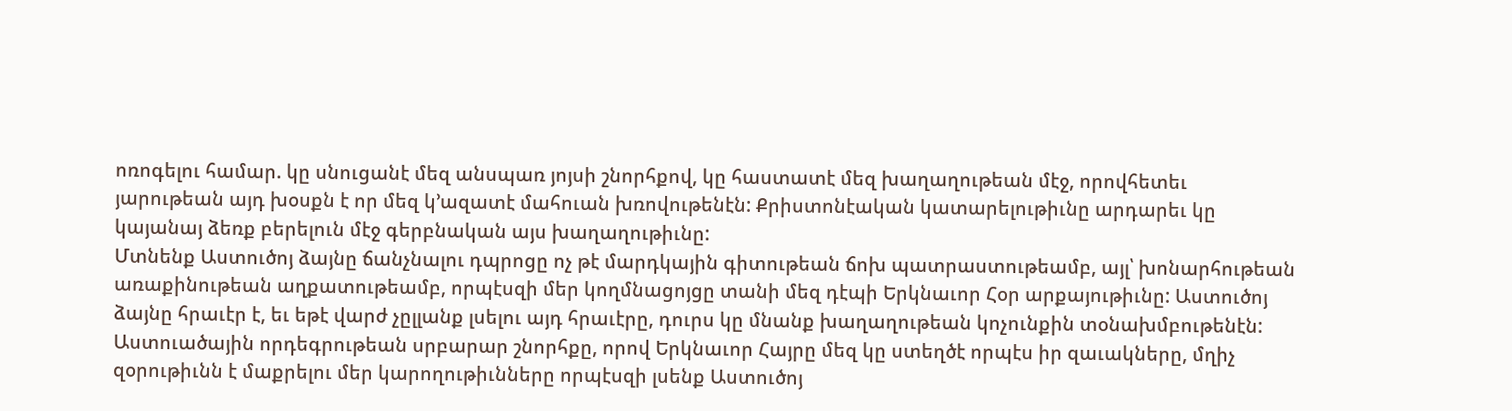ոռոգելու համար. կը սնուցանէ մեզ անսպառ յոյսի շնորհքով, կը հաստատէ մեզ խաղաղութեան մէջ, որովհետեւ յարութեան այդ խօսքն է որ մեզ կ’ազատէ մահուան խռովութենէն: Քրիստոնէական կատարելութիւնը արդարեւ կը կայանայ ձեռք բերելուն մէջ գերբնական այս խաղաղութիւնը:
Մտնենք Աստուծոյ ձայնը ճանչնալու դպրոցը ոչ թէ մարդկային գիտութեան ճոխ պատրաստութեամբ, այլ՝ խոնարհութեան առաքինութեան աղքատութեամբ, որպէսզի մեր կողմնացոյցը տանի մեզ դէպի Երկնաւոր Հօր արքայութիւնը: Աստուծոյ ձայնը հրաւէր է, եւ եթէ վարժ չըլլանք լսելու այդ հրաւէրը, դուրս կը մնանք խաղաղութեան կոչունքին տօնախմբութենէն: Աստուածային որդեգրութեան սրբարար շնորհքը, որով Երկնաւոր Հայրը մեզ կը ստեղծէ որպէս իր զաւակները, մղիչ զօրութիւնն է մաքրելու մեր կարողութիւնները որպէսզի լսենք Աստուծոյ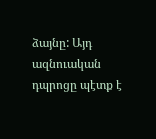ձայնը: Այդ ազնուական դպրոցը պէտք է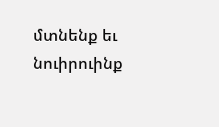մտնենք եւ նուիրուինք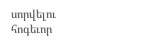սորվելու հոգեւոր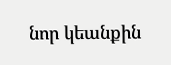նոր կեանքին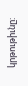կրթութիւնը: